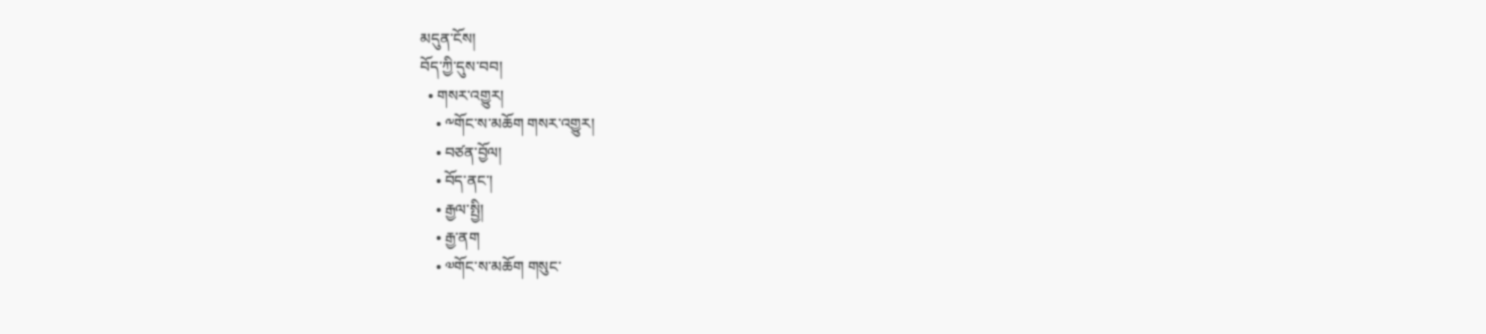མདུན་ངོས།
བོད་ཀྱི་དུས་བབ།
  • གསར་འགྱུར།
    • ༸གོང་ས་མཆོག གསར་འགྱུར།
    • བཙན་བྱོལ།
    • བོད་ནང་།
    • རྒྱལ་སྤྱི།
    • རྒྱ་ནག
    • ༧གོང་ས་མཆོག གསུང་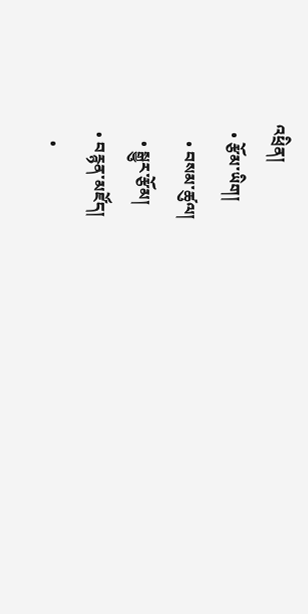འཕྲིན།
  • རྩོམ་ཡིག།
    • བསམ་ཚུལ།
    • སྒྱུར་རྩོམ།
  • བརྙན་མཛོད།
    •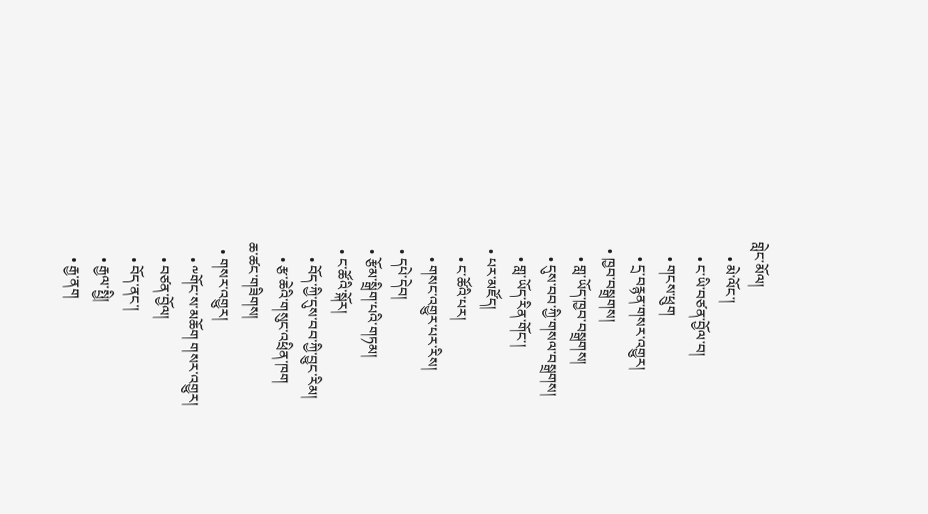གླེང་མོལ།
    • མེ་ལོང་།
    • ང་ཡི་བཙན་བྱོལ་བ།
    • གངས་ཕྲུག
    • དྲ་བརྙན་གསར་འགྱུར།
  • ཁྱབ་བསྒྲགས།
    • གླ་ཡོད་ཁྱབ་བསྒྲགས།
    • དུས་བབ་ཀྱི་གསལ་བསྒྲགས།
    • གླ་ཡོད་རིན་གོང་།
  • པར་མཛོད།
    • ང་ཚོའི་པར།
    • གསང་འགྱུར་པར་རིས།
  • དཔེ་དེབ།
  • རྩོམ་སྒྲིག་པའི་གཏམ།
  • ང་ཚོའི་སྐོར།
    • བོད་ཀྱི་དུས་བབ་ཀྱི་བྱུང་རིམ།
    • རྩ་ཆེའི་གསུང་འཕྲིན་ཁག
ཆ་ཚང་གཟིགས།
  • གསར་འགྱུར།
    • ༸གོང་ས་མཆོག གསར་འགྱུར།
    • བཙན་བྱོལ།
    • བོད་ནང་།
    • རྒྱལ་སྤྱི།
    • རྒྱ་ནག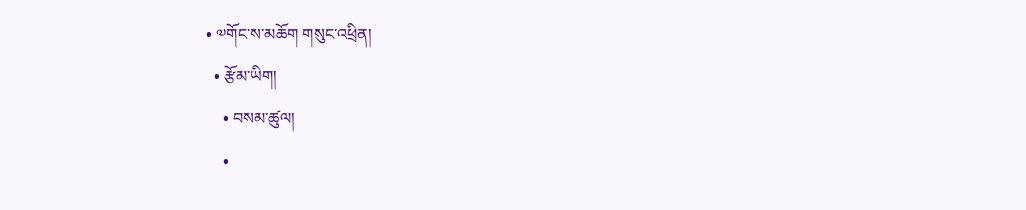• ༧གོང་ས་མཆོག གསུང་འཕྲིན།
  • རྩོམ་ཡིག།
    • བསམ་ཚུལ།
    •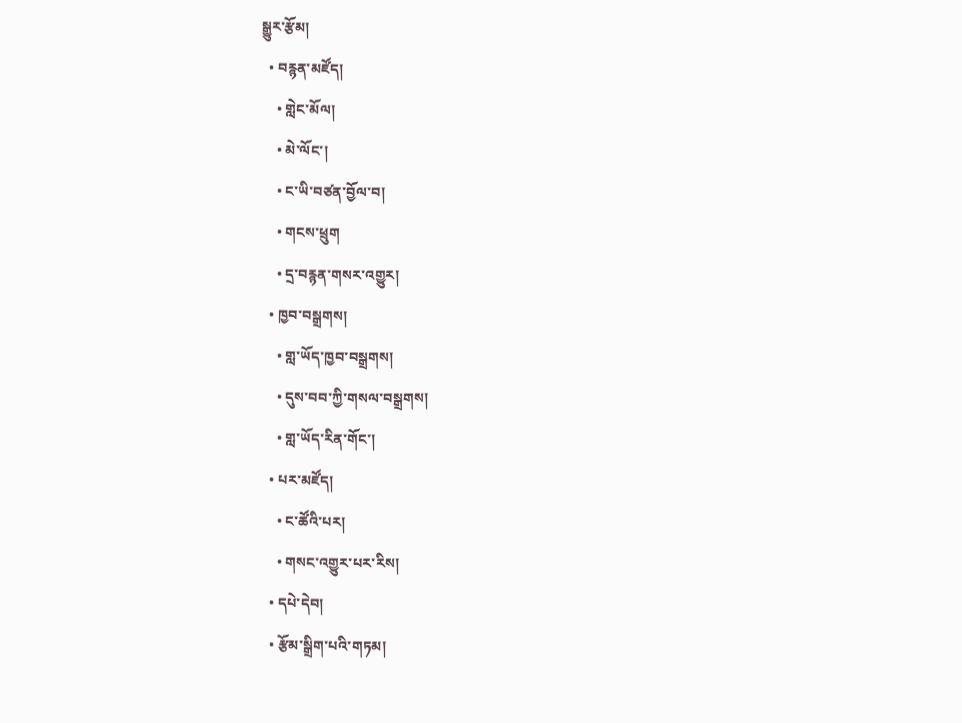སྒྱུར་རྩོམ།
  • བརྙན་མཛོད།
    • གླེང་མོལ།
    • མེ་ལོང་།
    • ང་ཡི་བཙན་བྱོལ་བ།
    • གངས་ཕྲུག
    • དྲ་བརྙན་གསར་འགྱུར།
  • ཁྱབ་བསྒྲགས།
    • གླ་ཡོད་ཁྱབ་བསྒྲགས།
    • དུས་བབ་ཀྱི་གསལ་བསྒྲགས།
    • གླ་ཡོད་རིན་གོང་།
  • པར་མཛོད།
    • ང་ཚོའི་པར།
    • གསང་འགྱུར་པར་རིས།
  • དཔེ་དེབ།
  • རྩོམ་སྒྲིག་པའི་གཏམ།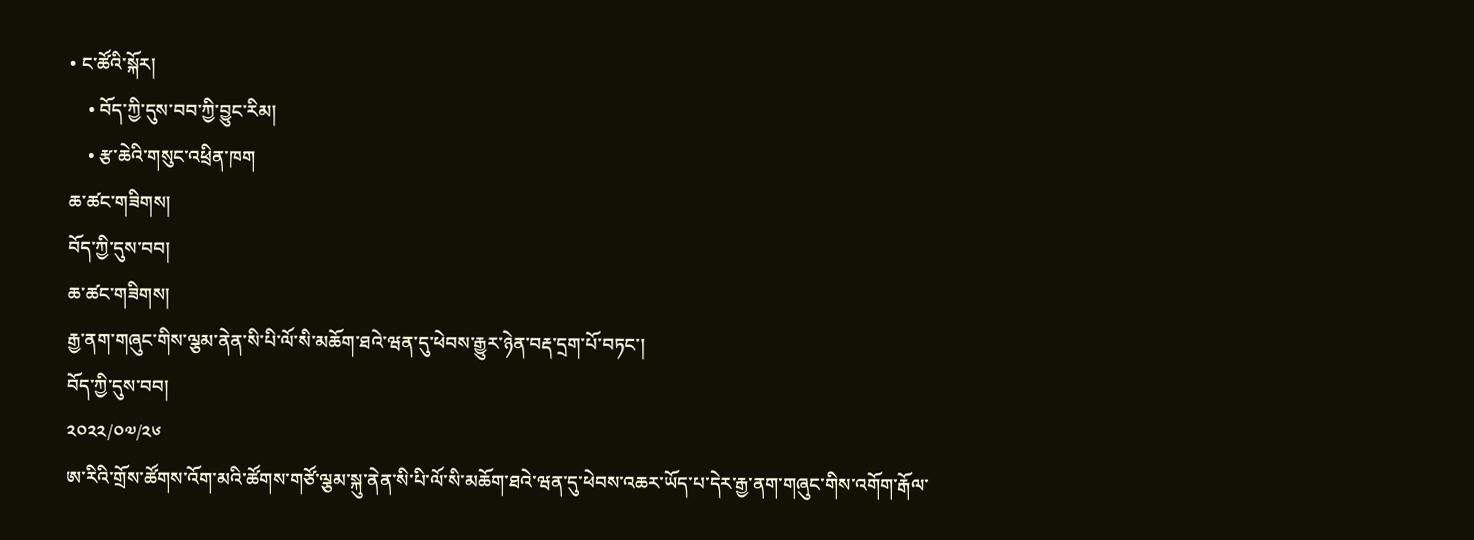• ང་ཚོའི་སྐོར།
    • བོད་ཀྱི་དུས་བབ་ཀྱི་བྱུང་རིམ།
    • རྩ་ཆེའི་གསུང་འཕྲིན་ཁག
ཆ་ཚང་གཟིགས།
བོད་ཀྱི་དུས་བབ།
ཆ་ཚང་གཟིགས།
རྒྱ་ནག་གཞུང་གིས་ལྕམ་ནེན་སི་པི་ལོ་སི་མཆོག་ཐའེ་ཝན་དུ་ཕེབས་རྒྱུར་ཉེན་བརྡ་དྲག་པོ་བཏང་།
བོད་ཀྱི་དུས་བབ།
༢༠༢༢/༠༧/༢༦
ཨ་རིའི་གྲོས་ཚོགས་འོག་མའི་ཚོགས་གཙོ་ལྕམ་སྐུ་ནེན་སི་པི་ལོ་སི་མཆོག་ཐའེ་ཝན་དུ་ཕེབས་འཆར་ཡོད་པ་དེར་རྒྱ་ནག་གཞུང་གིས་འགོག་རྒོལ་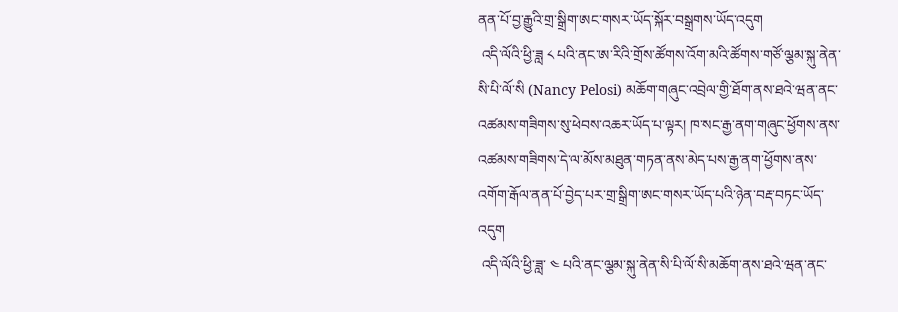ནན་པོ་བྱ་རྒྱུའི་གྲ་སྒྲིག་ཨང་གསར་ཡོད་སྐོར་བསྒྲགས་ཡོད་འདུག
 འདི་ལོའི་ཕྱི་ཟླ ༨ པའི་ནང་ཨ་རིའི་གྲོས་ཚོགས་འོག་མའི་ཚོགས་གཙོ་ལྕམ་སྐུ་ནེན་སི་པི་ལོ་སི (Nancy Pelosi) མཆོག་གཞུང་འབྲེལ་གྱི་ཐོག་ནས་ཐའེ་ཝན་ནང་འཚམས་གཟིགས་སུ་ཕེབས་འཆར་ཡོད་པ་ལྟར། ཁ་སང་རྒྱ་ནག་གཞུང་ཕྱོགས་ནས་འཚམས་གཟིགས་དེ་ལ་མོས་མཐུན་གཏན་ནས་མེད་པས་རྒྱ་ནག་ཕྱོགས་ནས་འགོག་རྒོལ་ནན་པོ་བྱེད་པར་གྲ་སྒྲིག་ཨང་གསར་ཡོད་པའི་ཉེན་བརྡ་བཏང་ཡོད་འདུག
 འདི་ལོའི་ཕྱི་ཟླ་ ༤ པའི་ནང་ལྕམ་སྐུ་ནེན་སི་པི་ལོ་སི་མཆོག་ནས་ཐའེ་ཝན་ནང་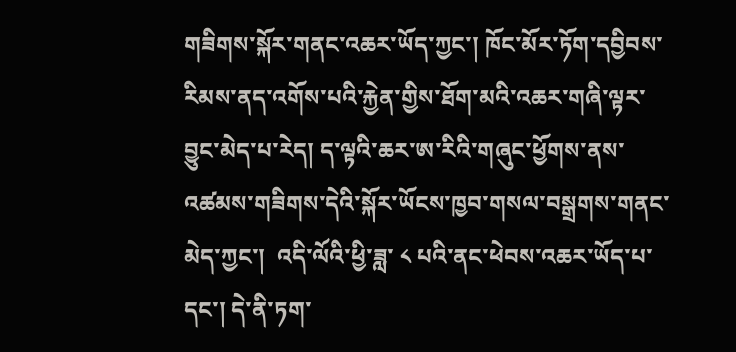གཟིགས་སྐོར་གནང་འཆར་ཡོད་ཀྱང་། ཁོང་མོར་ཏོག་དབྱིབས་རིམས་ནད་འགོས་པའི་རྐྱེན་གྱིས་ཐོག་མའི་འཆར་གཞི་ལྟར་བྱུང་མེད་པ་རེད། ད་ལྟའི་ཆར་ཨ་རིའི་གཞུང་ཕྱོགས་ནས་འཚམས་གཟིགས་དེའི་སྐོར་ཡོངས་ཁྱབ་གསལ་བསྒྲགས་གནང་མེད་ཀྱང་།  འདི་ལོའི་ཕྱི་ཟླ་ ༨ པའི་ནང་ཕེབས་འཆར་ཡོད་པ་དང་། དེ་ནི་ཏག་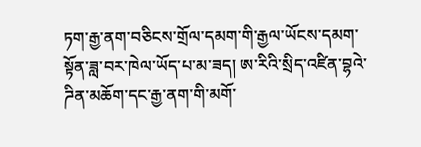ཏག་རྒྱ་ནག་བཅིངས་གྲོལ་དམག་གི་རྒྱལ་ཡོངས་དམག་སྟོན་ཟླ་བར་ཁེལ་ཡོད་པ་མ་ཟད། ཨ་རིའི་སྲིད་འཛིན་བྷའེ་ཌིན་མཆོག་དང་རྒྱ་ནག་གི་མགོ་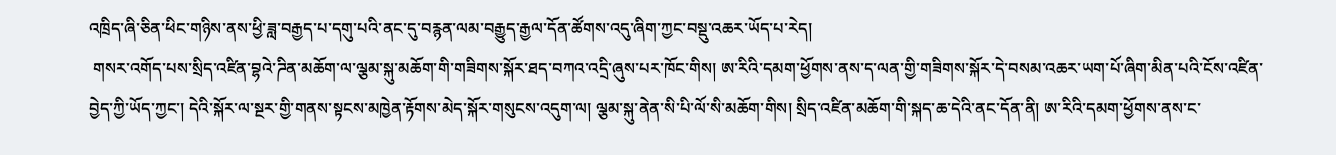འཁྲིད་ཞི་ཅིན་ཕིང་གཉིས་ནས་ཕྱི་ཟླ་བརྒྱད་པ་དགུ་པའི་ནང་དུ་བརྙན་ལམ་བརྒྱུད་རྒྱལ་དོན་ཚོགས་འདུ་ཞིག་ཀྱང་བསྡུ་འཆར་ཡོད་པ་རེད།
 གསར་འགོད་པས་སྲིད་འཛིན་བྷའེ་ཌིན་མཆོག་ལ་ལྕམ་སྐུ་མཆོག་གི་གཟིགས་སྐོར་ཐད་བཀའ་འདྲི་ཞུས་པར་ཁོང་གིས། ཨ་རིའི་དམག་ཕྱོགས་ནས་ད་ལན་གྱི་གཟིགས་སྐོར་དེ་བསམ་འཆར་ཡག་པོ་ཞིག་མིན་པའི་ངོས་འཛིན་བྱེད་ཀྱི་ཡོད་ཀྱང་། དེའི་སྐོར་ལ་སྔར་གྱི་གནས་སྟངས་མཁྱེན་རྟོགས་མེད་སྐོར་གསུངས་འདུག་ལ། ལྕམ་སྐུ་ནེན་སི་པི་ལོ་སི་མཆོག་གིས། སྲིད་འཛིན་མཆོག་གི་སྐད་ཆ་དེའི་ནང་དོན་ནི། ཨ་རིའི་དམག་ཕྱོགས་ནས་ང་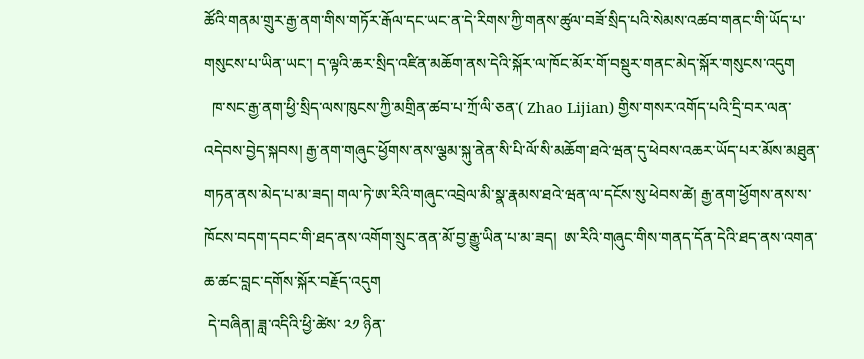ཚོའི་གནམ་གྲུར་རྒྱ་ནག་གིས་གཏོར་རྒོལ་དང་ཡང་ན་དེ་རིགས་ཀྱི་གནས་ཚུལ་བཟོ་སྲིད་པའི་སེམས་འཚབ་གནང་གི་ཡོད་པ་གསུངས་པ་ཡིན་ཡང་། ད་ལྟའི་ཆར་སྲིད་འཛིན་མཆོག་ནས་དེའི་སྐོར་ལ་ཁོང་མོར་གོ་བསྡུར་གནང་མེད་སྐོར་གསུངས་འདུག
  ཁ་སང་རྒྱ་ནག་ཕྱི་སྲིད་ལས་ཁུངས་ཀྱི་མགྲིན་ཚབ་པ་ཀྲོ་ལི་ཅན་( Zhao Lijian) གྱིས་གསར་འགོད་པའི་དྲི་བར་ལན་འདེབས་བྱེད་སྐབས། རྒྱ་ནག་གཞུང་ཕྱོགས་ནས་ལྕམ་སྐུ་ནེན་སི་པི་ལོ་སི་མཆོག་ཐའེ་ཝན་དུ་ཕེབས་འཆར་ཡོད་པར་མོས་མཐུན་གཏན་ནས་མེད་པ་མ་ཟད། གལ་ཏེ་ཨ་རིའི་གཞུང་འབྲེལ་མི་སྣ་རྣམས་ཐའེ་ཝན་ལ་དངོས་སུ་ཕེབས་ཚེ། རྒྱ་ནག་ཕྱོགས་ནས་ས་ཁོངས་བདག་དབང་གི་ཐད་ནས་འགོག་སྲུང་ནན་མོ་བྱ་རྒྱུ་ཡིན་པ་མ་ཟད།  ཨ་རིའི་གཞུང་གིས་གནད་དོན་དེའི་ཐད་ནས་འགན་ཆ་ཚང་བླང་དགོས་སྐོར་བརྗོད་འདུག
 དེ་བཞིན། ཟླ་འདིའི་ཕྱི་ཚེས་ ༢༡ ཉིན་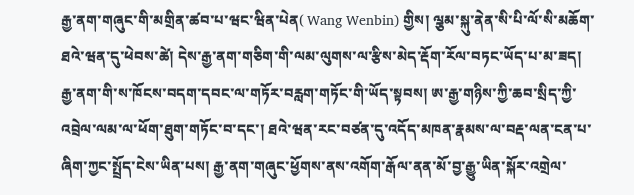རྒྱ་ནག་གཞུང་གི་མགྲིན་ཚབ་པ་ཝང་ཝིན་པེན( Wang Wenbin) གྱིས། ལྕམ་སྐུ་ནེན་སི་པི་ལོ་སི་མཆོག་ཐའེ་ཝན་དུ་ཕེབས་ཚེ། དེས་རྒྱ་ནག་གཅིག་གི་ལམ་ལུགས་ལ་རྩིས་མེད་རྡོག་རོལ་བཏང་ཡོད་པ་མ་ཟད། རྒྱ་ནག་གི་ས་ཁོངས་བདག་དབང་ལ་གཏོར་བརླག་གཏོང་གི་ཡོད་སྟབས། ཨ་རྒྱ་གཉིས་ཀྱི་ཆབ་སྲིད་ཀྱི་འབྲེལ་ལམ་ལ་ཕོག་ཐུག་གཏོང་བ་དང་། ཐའེ་ཝན་རང་བཙན་དུ་འདོད་མཁན་རྣམས་ལ་བརྡ་ལན་ངན་པ་ཞིག་ཀྱང་སྤྲོད་ངེས་ཡིན་པས། རྒྱ་ནག་གཞུང་ཕྱོགས་ནས་འགོག་རྒོལ་ནན་མོ་བྱ་རྒྱུ་ཡིན་སྐོར་འགྲེལ་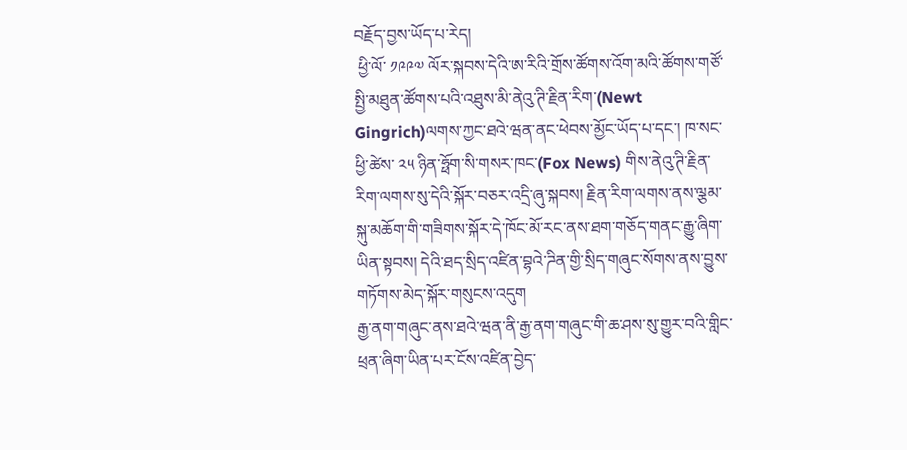བརྗོད་བྱས་ཡོད་པ་རེད།
 ཕྱི་ལོ་ ༡༩༩༧ ལོར་སྐབས་དེའི་ཨ་རིའི་གྲོས་ཚོགས་འོག་མའི་ཚོགས་གཙོ་སྤྱི་མཐུན་ཚོགས་པའི་འཐུས་མི་ནེའུ་ཊི་རྗིན་རིག་(Newt Gingrich)ལགས་ཀྱང་ཐའེ་ཝན་ནང་ཕེབས་མྱོང་ཡོད་པ་དང་། ཁ་སང་ཕྱི་ཚེས་ ༢༥ ཉིན་ཧྥོག་སི་གསར་ཁང་(Fox News) གིས་ནེའུ་ཊི་རྗིན་རིག་ལགས་སུ་དེའི་སྐོར་བཅར་འདྲི་ཞུ་སྐབས། རྗིན་རིག་ལགས་ནས་ལྕམ་སྐུ་མཆོག་གི་གཟིགས་སྐོར་དེ་ཁོང་མོ་རང་ནས་ཐག་གཅོད་གནང་རྒྱུ་ཞིག་ཡིན་སྟབས། དེའི་ཐད་སྲིད་འཛིན་བྷའེ་ཌིན་གྱི་སྲིད་གཞུང་སོགས་ནས་བྱུས་གཏོགས་མེད་སྐོར་གསུངས་འདུག
རྒྱ་ནག་གཞུང་ནས་ཐའེ་ཝན་ནི་རྒྱ་ནག་གཞུང་གི་ཆ་ཤས་སུ་གྱུར་བའི་གླིང་ཕྲན་ཞིག་ཡིན་པར་ངོས་འཛིན་བྱེད་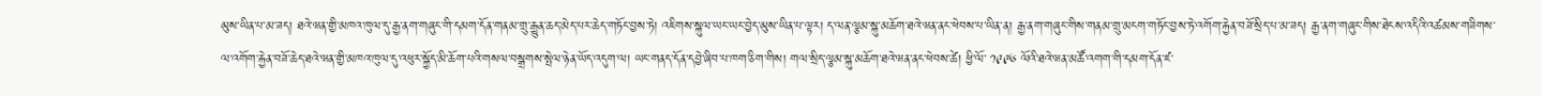མུས་ཡིན་པ་མ་ཟད། ཐའེ་ཝན་གྱི་མཁའ་ཁུལ་དུ་རྒྱ་ནག་གཞུང་གི་དམག་དོན་གནམ་གྲུ་རྒྱུན་ཆད་མེད་པར་ཆེད་གཏོང་བྱས་ཏེ། འཇིགས་སྐུལ་ཡང་ཡང་བྱེད་མུས་ཡིན་པ་ལྟར། ད་ལན་ལྕམ་སྐུ་མཆོག་ཐའེ་ཝན་ནང་ཕེབས་པ་ཡིན་ན། རྒྱ་ནག་གཞུང་གིས་གནམ་གྲུ་མངག་གཏོང་བྱས་ཏེ་འགོག་རྐྱེན་བཟོ་སྲིད་པ་མ་ཟད། རྒྱ་ནག་གཞུང་གིས་ཐེངས་འདིའི་འཚམས་གཟིགས་ལ་འགོག་རྐྱེན་བཟོ་ཆེད་ཐའེ་ཝན་གྱི་མཁའ་ཁུལ་དུ་འཕུར་སྐྱོད་མི་ཆོག་པའི་གསལ་བསྒྲགས་སྤེལ་ཉེན་ཡོད་འདུག་ལ། ཡང་གནད་དོན་དབྱེ་ཞིབ་པ་ཁག་ཅིག་གིས། གལ་སྲིད་ལྕམ་སྐུ་མཆོག་ཐའེ་ཝན་ནང་ཕེབས་ཚེ། ཕྱི་ལོ་ ༡༩༩༦ ལོའི་ཐའེ་ཝན་མཚོ་འགག་གི་དམག་དོན་ཛ་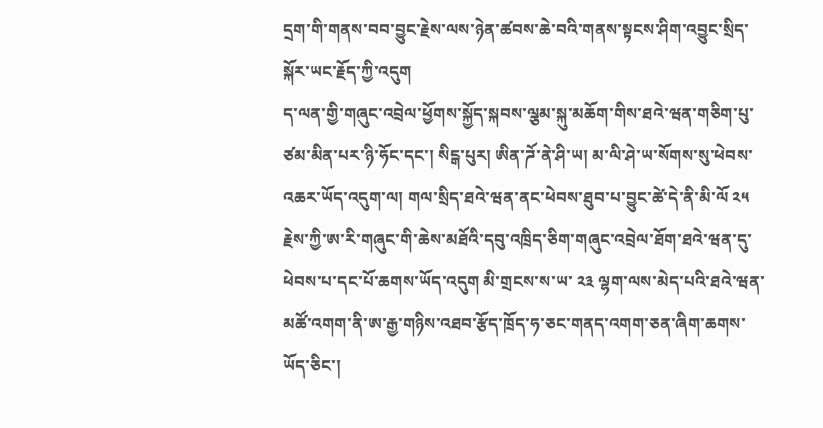དྲག་གི་གནས་བབ་བྱུང་རྗེས་ལས་ཉེན་ཚབས་ཆེ་བའི་གནས་སྟངས་ཤིག་འབྱུང་སྲིད་སྐོར་ཡང་རྗོད་ཀྱི་འདུག
ད་ལན་གྱི་གཞུང་འབྲེལ་ཕྱོགས་སྐྱོད་སྐབས་ལྕམ་སྐུ་མཆོག་གིས་ཐའེ་ཝན་གཅིག་པུ་ཙམ་མིན་པར་ཉི་ཧོང་དང་། སིངྒ་པུར། ཨིན་ཌོ་ནེ་ཤི་ཡ། མ་ལི་ཤེ་ཡ་སོགས་སུ་ཕེབས་འཆར་ཡོད་འདུག་ལ། གལ་སྲིད་ཐའེ་ཝན་ནང་ཕེབས་ཐུབ་པ་བྱུང་ཚེ་དེ་ནི་མི་ལོ ༢༥ རྗེས་ཀྱི་ཨ་རི་གཞུང་གི་ཆེས་མཐོའི་དབུ་འཁྲིད་ཅིག་གཞུང་འབྲེལ་ཐོག་ཐའེ་ཝན་དུ་ཕེབས་པ་དང་པོ་ཆགས་ཡོད་འདུག མི་གྲངས་ས་ཡ་ ༢༣ ལྷག་ལས་མེད་པའི་ཐའེ་ཝན་མཚོ་འགག་ནི་ཨ་རྒྱ་གཉིས་འཐབ་རྩོད་ཁྲོད་ཧ་ཅང་གནད་འགག་ཅན་ཞིག་ཆགས་ཡོད་ཅིང་།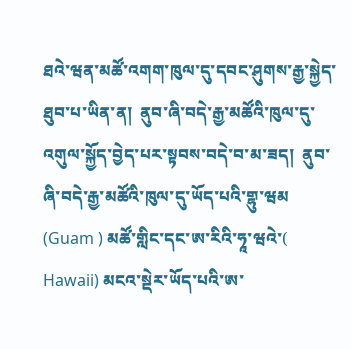ཐའེ་ཝན་མཚོ་འགག་ཁུལ་དུ་དབང་ཤུགས་རྒྱ་སྐྱེད་ཐུབ་པ་ཡིན་ན།  ནུབ་ཞི་བདེ་རྒྱ་མཚོའི་ཁུལ་དུ་འགུལ་སྐྱོད་བྱེད་པར་སྟབས་བདེ་བ་མ་ཟད།  ནུབ་ཞི་བདེ་རྒྱ་མཚོའི་ཁུལ་དུ་ཡོད་པའི་གྷུ་ཝམ (Guam ) མཚོ་གླིང་དང་ཨ་རིའི་ཧཱ་ཝའེ་( Hawaii) མངའ་སྡེར་ཡོད་པའི་ཨ་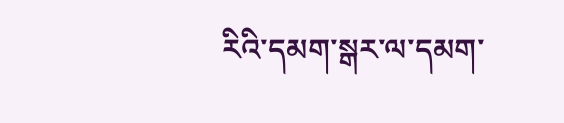རིའི་དམག་སྒར་ལ་དམག་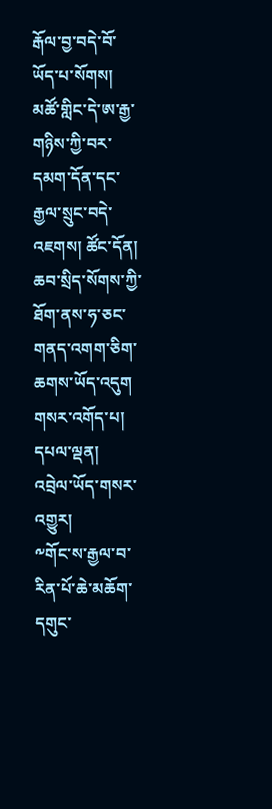རྒོལ་བྱ་བདེ་བོ་ཡོད་པ་སོགས། མཚོ་གླིང་དེ་ཨ་རྒྱ་གཉིས་ཀྱི་བར་དམག་དོན་དང་རྒྱལ་སྲུང་བདེ་འཇགས། ཚོང་དོན། ཆབ་སྲིད་སོགས་ཀྱི་ཐོག་ནས་ཧ་ཅང་གནད་འགག་ཅིག་ཆགས་ཡོད་འདུག
གསར་འགོད་པ། དཔལ་ལྡན།
འབྲེལ་ཡོད་གསར་འགྱུར།
༸གོང་ས་རྒྱལ་བ་རིན་པོ་ཆེ་མཆོག་དགུང་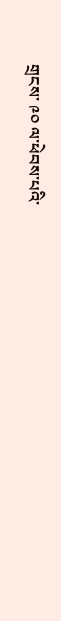གྲངས་ ༩༠ ལ་ཕེབས་པའི་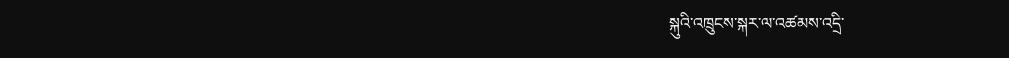སྐུའི་འཁྲུངས་སྐར་ལ་འཚམས་འདྲི་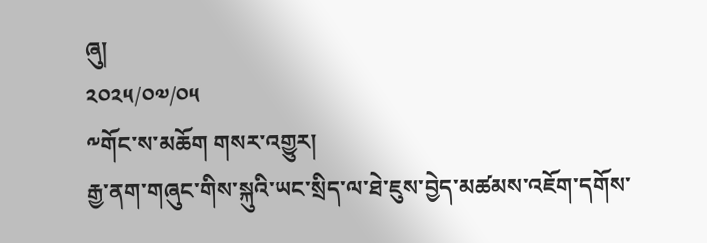ཞུ།
༢༠༢༥/༠༧/༠༥
༸གོང་ས་མཆོག གསར་འགྱུར།
རྒྱ་ནག་གཞུང་གིས་སྐུའི་ཡང་སྲིད་ལ་ཐེ་ཇུས་བྱེད་མཚམས་འཇོག་དགོས་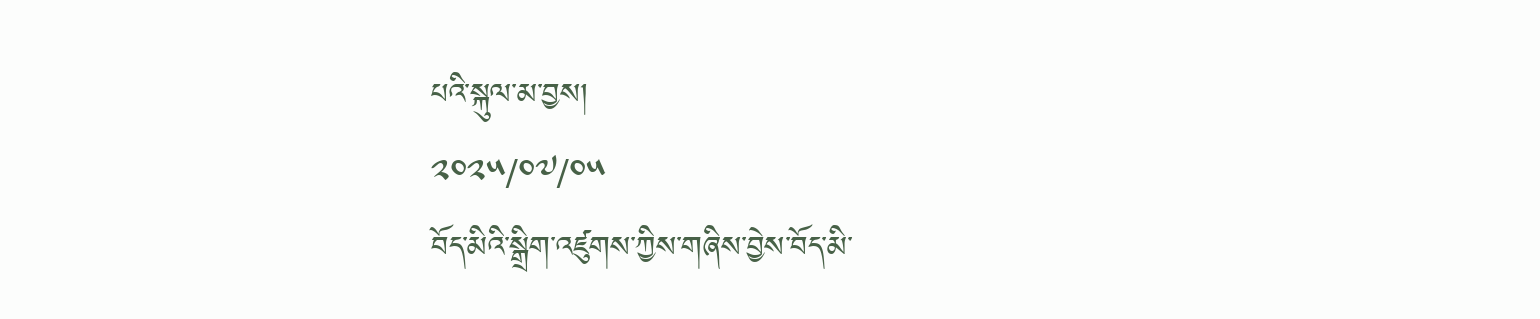པའི་སྐུལ་མ་བྱས།
༢༠༢༥/༠༧/༠༥
བོད་མིའི་སྒྲིག་འཛུགས་ཀྱིས་གཞིས་བྱེས་བོད་མི་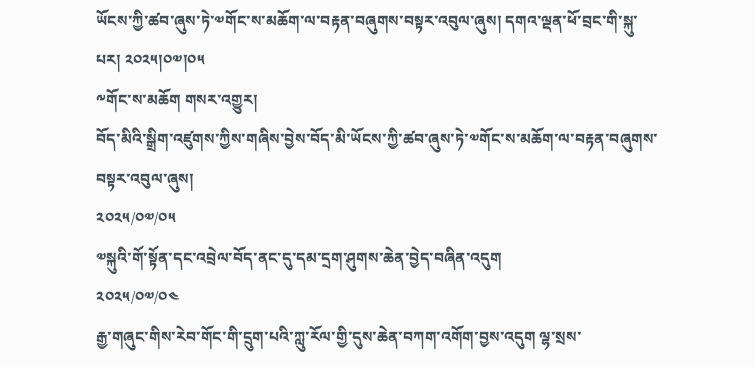ཡོངས་ཀྱི་ཚབ་ཞུས་ཏེ་༧གོང་ས་མཆོག་ལ་བརྟན་བཞུགས་བསྟར་འབུལ་ཞུས། དགའ་ལྡན་ཕོ་བྲང་གི་སྐུ་པར། ༢༠༢༥།༠༧།༠༥
༸གོང་ས་མཆོག གསར་འགྱུར།
བོད་མིའི་སྒྲིག་འཛུགས་ཀྱིས་གཞིས་བྱེས་བོད་མི་ཡོངས་ཀྱི་ཚབ་ཞུས་ཏེ་༧གོང་ས་མཆོག་ལ་བརྟན་བཞུགས་བསྟར་འབུལ་ཞུས།
༢༠༢༥/༠༧/༠༥
༧སྐུའི་གོ་སྟོན་དང་འབྲེལ་བོད་ནང་དུ་དམ་དྲག་ཤུགས་ཆེན་བྱེད་བཞིན་འདུག
༢༠༢༥/༠༧/༠༤
རྒྱ་གཞུང་གིས་རེབ་གོང་གི་དྲུག་པའི་ཀླུ་རོལ་གྱི་དུས་ཆེན་བཀག་འགོག་བྱས་འདུག ལྷ་སྲས་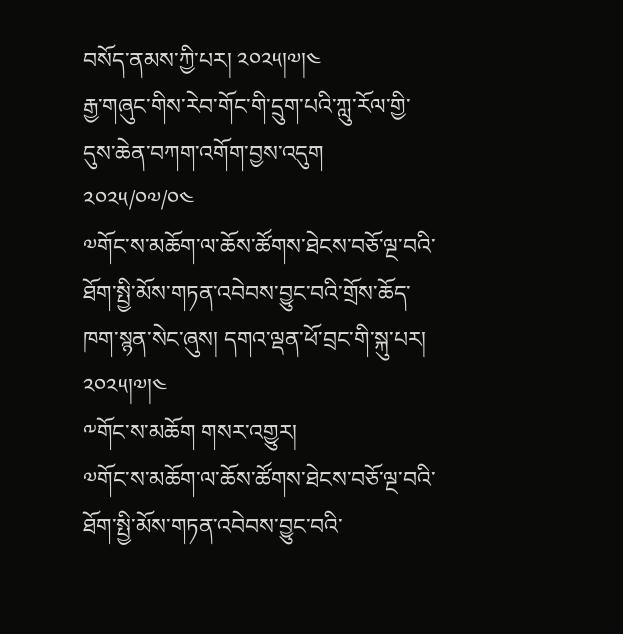བསོད་ནམས་ཀྱི་པར། ༢༠༢༥།༧།༤
རྒྱ་གཞུང་གིས་རེབ་གོང་གི་དྲུག་པའི་ཀླུ་རོལ་གྱི་དུས་ཆེན་བཀག་འགོག་བྱས་འདུག
༢༠༢༥/༠༧/༠༤
༧གོང་ས་མཆོག་ལ་ཆོས་ཚོགས་ཐེངས་བཅོ་ལྔ་བའི་ཐོག་སྤྱི་མོས་གཏན་འབེབས་བྱུང་བའི་གྲོས་ཆོད་ཁག་སྙན་སེང་ཞུས། དགའ་ལྡན་ཕོ་བྲང་གི་སྐུ་པར། ༢༠༢༥།༧།༤
༸གོང་ས་མཆོག གསར་འགྱུར།
༧གོང་ས་མཆོག་ལ་ཆོས་ཚོགས་ཐེངས་བཅོ་ལྔ་བའི་ཐོག་སྤྱི་མོས་གཏན་འབེབས་བྱུང་བའི་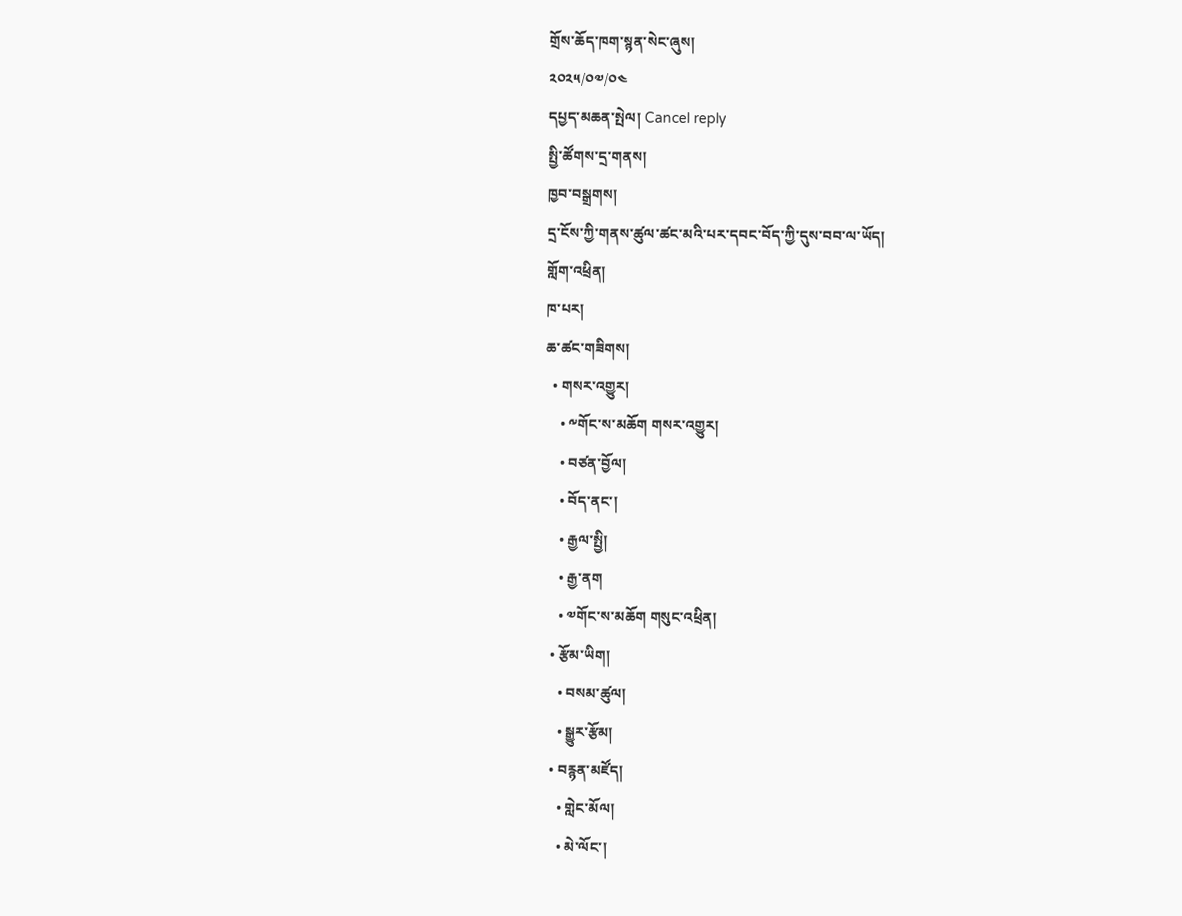གྲོས་ཆོད་ཁག་སྙན་སེང་ཞུས།
༢༠༢༥/༠༧/༠༤
དཔྱད་མཆན་སྤེལ། Cancel reply
སྤྱི་ཚོགས་དྲ་གནས།
ཁྱབ་བསྒྲགས།
དྲ་ངོས་ཀྱི་གནས་ཚུལ་ཚང་མའི་པར་དབང་བོད་ཀྱི་དུས་བབ་ལ་ཡོད།
གློག་འཕྲིན།
ཁ་པར།
ཆ་ཚང་གཟིགས།
  • གསར་འགྱུར།
    • ༸གོང་ས་མཆོག གསར་འགྱུར།
    • བཙན་བྱོལ།
    • བོད་ནང་།
    • རྒྱལ་སྤྱི།
    • རྒྱ་ནག
    • ༧གོང་ས་མཆོག གསུང་འཕྲིན།
  • རྩོམ་ཡིག།
    • བསམ་ཚུལ།
    • སྒྱུར་རྩོམ།
  • བརྙན་མཛོད།
    • གླེང་མོལ།
    • མེ་ལོང་།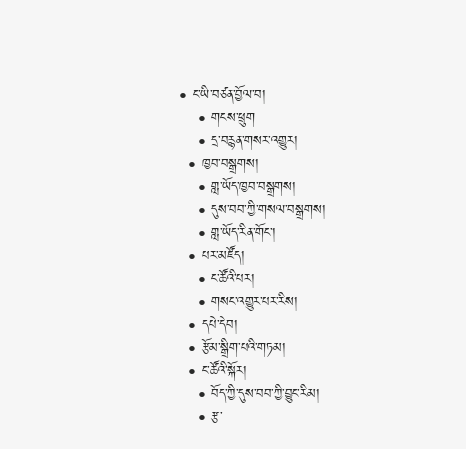• ང་ཡི་བཙན་བྱོལ་བ།
    • གངས་ཕྲུག
    • དྲ་བརྙན་གསར་འགྱུར།
  • ཁྱབ་བསྒྲགས།
    • གླ་ཡོད་ཁྱབ་བསྒྲགས།
    • དུས་བབ་ཀྱི་གསལ་བསྒྲགས།
    • གླ་ཡོད་རིན་གོང་།
  • པར་མཛོད།
    • ང་ཚོའི་པར།
    • གསང་འགྱུར་པར་རིས།
  • དཔེ་དེབ།
  • རྩོམ་སྒྲིག་པའི་གཏམ།
  • ང་ཚོའི་སྐོར།
    • བོད་ཀྱི་དུས་བབ་ཀྱི་བྱུང་རིམ།
    • རྩ་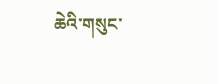ཆེའི་གསུང་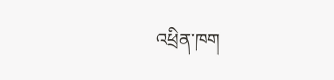འཕྲིན་ཁག